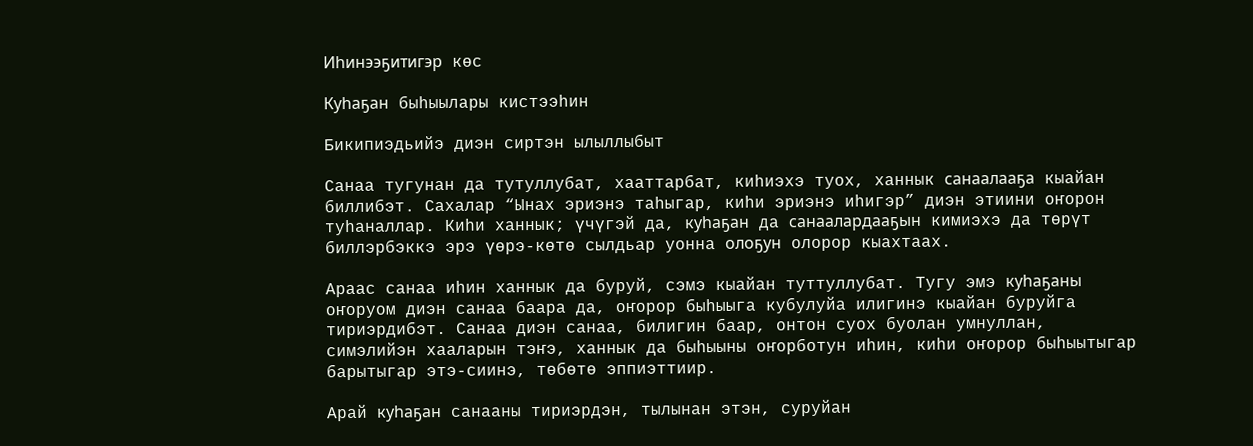Иһинээҕитигэр көс

Куһаҕан быһыылары кистээһин

Бикипиэдьийэ диэн сиртэн ылыллыбыт

Санаа тугунан да тутуллубат, хааттарбат, киһиэхэ туох, ханнык санаалааҕа кыайан биллибэт. Сахалар “Ынах эриэнэ таһыгар, киһи эриэнэ иһигэр” диэн этиини оҥорон туһаналлар. Киһи ханнык; үчүгэй да, куһаҕан да санаалардааҕын кимиэхэ да төрүт биллэрбэккэ эрэ үөрэ-көтө сылдьар уонна олоҕун олорор кыахтаах.

Араас санаа иһин ханнык да буруй, сэмэ кыайан туттуллубат. Тугу эмэ куһаҕаны оҥоруом диэн санаа баара да, оҥорор быһыыга кубулуйа илигинэ кыайан буруйга тириэрдибэт. Санаа диэн санаа, билигин баар, онтон суох буолан умнуллан, симэлийэн хааларын тэҥэ, ханнык да быһыыны оҥорботун иһин, киһи оҥорор быһыытыгар барытыгар этэ-сиинэ, төбөтө эппиэттиир.

Арай куһаҕан санааны тириэрдэн, тылынан этэн, суруйан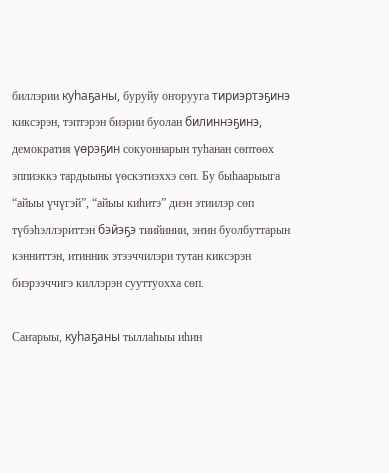биллэрии куһаҕаны, буруйу оҥорууга тириэртэҕинэ киксэрэн, тэптэрэн биэрии буолан билиннэҕинэ, демократия үөрэҕин сокуоннарын туһанан сөптөөх эппиэккэ тардыыны үөскэтиэххэ сөп. Бу быһаарыыга “айыы үчүгэй”, “айыы киһитэ” диэн этиилэр сөп түбэһэллэриттэн бэйэҕэ тиийинии, эҥин буолбуттарын кэнниттэн, итинник этээччилэри тутан киксэрэн биэрээччигэ киллэрэн сууттуохха сөп.

Саҥарыы, куһаҕаны тыллаһыы иһин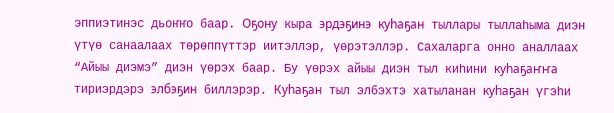эппиэтинэс дьоҥҥо баар. Оҕону кыра эрдэҕинэ куһаҕан тыллары тыллаһыма диэн үтүө санаалаах төрөппүттэр иитэллэр, үөрэтэллэр. Сахаларга онно аналлаах “Айыы диэмэ” диэн үөрэх баар. Бу үөрэх айыы диэн тыл киһини куһаҕаҥҥа тириэрдэрэ элбэҕин биллэрэр. Куһаҕан тыл элбэхтэ хатыланан куһаҕан үгэһи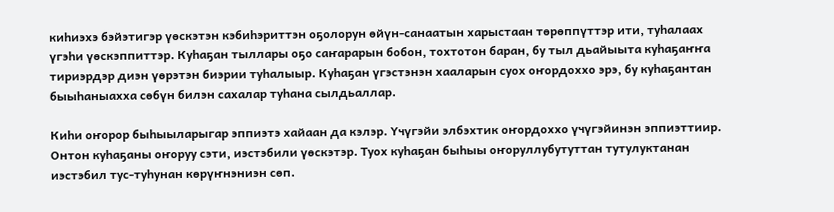киһиэхэ бэйэтигэр үөскэтэн кэбиһэриттэн оҕолорун өйүн-санаатын харыстаан төрөппүттэр ити, туһалаах үгэһи үөскэппиттэр. Куһаҕан тыллары оҕо саҥарарын бобон, тохтотон баран, бу тыл дьайыыта куһаҕаҥҥа тириэрдэр диэн үөрэтэн биэрии туһалыыр. Куһаҕан үгэстэнэн хааларын суох оҥордоххо эрэ, бу куһаҕантан быыһаныахха сөбүн билэн сахалар туһана сылдьаллар.

Киһи оҥорор быһыыларыгар эппиэтэ хайаан да кэлэр. Үчүгэйи элбэхтик оҥордоххо үчүгэйинэн эппиэттиир. Онтон куһаҕаны оҥоруу сэти, иэстэбили үөскэтэр. Туох куһаҕан быһыы оҥоруллубутуттан тутулуктанан иэстэбил тус-туһунан көрүҥнэниэн сөп.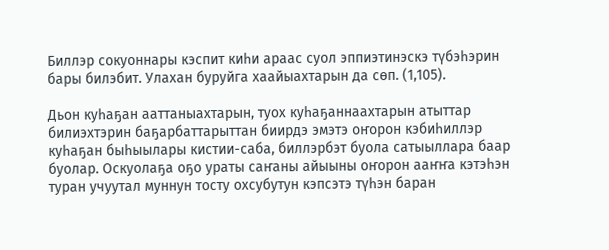Биллэр сокуоннары кэспит киһи араас суол эппиэтинэскэ түбэһэрин бары билэбит. Улахан буруйга хаайыахтарын да сөп. (1,105).

Дьон куһаҕан ааттаныахтарын, туох куһаҕаннаахтарын атыттар билиэхтэрин баҕарбаттарыттан биирдэ эмэтэ оҥорон кэбиһиллэр куһаҕан быһыылары кистии-саба, биллэрбэт буола сатыыллара баар буолар. Оскуолаҕа оҕо ураты саҥаны айыыны оҥорон ааҥҥа кэтэһэн туран учуутал муннун тосту охсубутун кэпсэтэ түһэн баран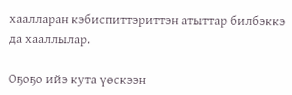хаалларан кэбиспиттэриттэн атыттар билбэккэ да хааллылар.

Оҕоҕо ийэ кута үөскээн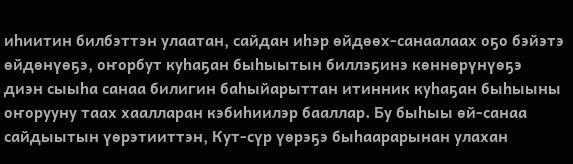иһиитин билбэттэн улаатан, сайдан иһэр өйдөөх-санаалаах оҕо бэйэтэ өйдөнүөҕэ, оҥорбут куһаҕан быһыытын биллэҕинэ көннөрүнүөҕэ диэн сыыһа санаа билигин баһыйарыттан итинник куһаҕан быһыыны оҥорууну таах хаалларан кэбиһиилэр бааллар. Бу быһыы өй-санаа сайдыытын үөрэтииттэн, Кут-сүр үөрэҕэ быһаарарынан улахан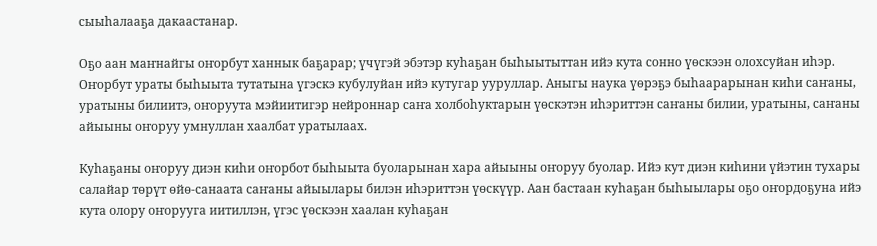сыыһалааҕа дакаастанар.

Оҕо аан маҥнайгы оҥорбут ханнык баҕарар; үчүгэй эбэтэр куһаҕан быһыытыттан ийэ кута сонно үөскээн олохсуйан иһэр. Оҥорбут ураты быһыыта тутатына үгэскэ кубулуйан ийэ кутугар ууруллар. Аныгы наука үөрэҕэ быһаарарынан киһи саҥаны, уратыны билиитэ, оҥоруута мэйиитигэр нейроннар саҥа холбоһуктарын үөскэтэн иһэриттэн саҥаны билии, уратыны, саҥаны айыыны оҥоруу умнуллан хаалбат уратылаах.

Куһаҕаны оҥоруу диэн киһи оҥорбот быһыыта буоларынан хара айыыны оҥоруу буолар. Ийэ кут диэн киһини үйэтин тухары салайар төрүт өйө-санаата саҥаны айыылары билэн иһэриттэн үөскүүр. Аан бастаан куһаҕан быһыылары оҕо оҥордоҕуна ийэ кута олору оҥорууга иитиллэн, үгэс үөскээн хаалан куһаҕан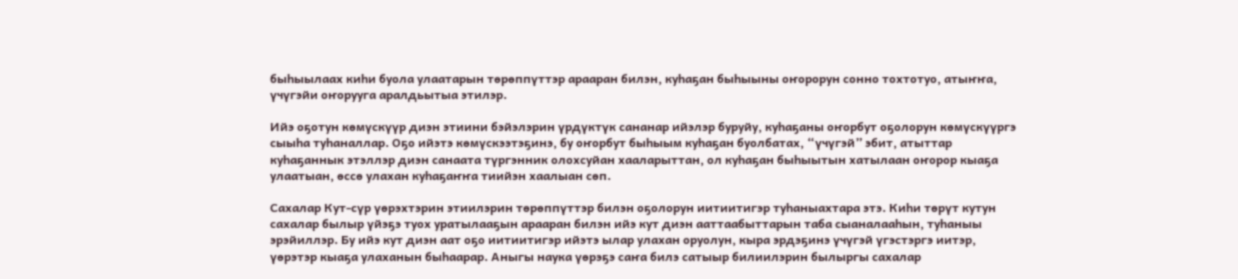быһыылаах киһи буола улаатарын төрөппүттэр арааран билэн, куһаҕан быһыыны оҥорорун сонно тохтотуо, атыҥҥа, үчүгэйи оҥорууга аралдьытыа этилэр.

Ийэ оҕотун көмүскүүр диэн этиини бэйэлэрин үрдүктүк сананар ийэлэр буруйу, куһаҕаны оҥорбут оҕолорун көмүскүүргэ сыыһа туһаналлар. Оҕо ийэтэ көмүскээтэҕинэ, бу оҥорбут быһыым куһаҕан буолбатах, “үчүгэй” эбит, атыттар куһаҕаннык этэллэр диэн санаата түргэнник олохсуйан хааларыттан, ол куһаҕан быһыытын хатылаан оҥорор кыаҕа улаатыан, өссө улахан куһаҕаҥҥа тиийэн хаалыан сөп.

Сахалар Кут-сүр үөрэхтэрин этиилэрин төрөппүттэр билэн оҕолорун иитиитигэр туһаныахтара этэ. Киһи төрүт кутун сахалар былыр үйэҕэ туох уратылааҕын арааран билэн ийэ кут диэн ааттаабыттарын таба сыаналааһын, туһаныы эрэйиллэр. Бу ийэ кут диэн аат оҕо иитиитигэр ийэтэ ылар улахан оруолун, кыра эрдэҕинэ үчүгэй үгэстэргэ иитэр, үөрэтэр кыаҕа улаханын быһаарар. Аныгы наука үөрэҕэ саҥа билэ сатыыр билиилэрин былыргы сахалар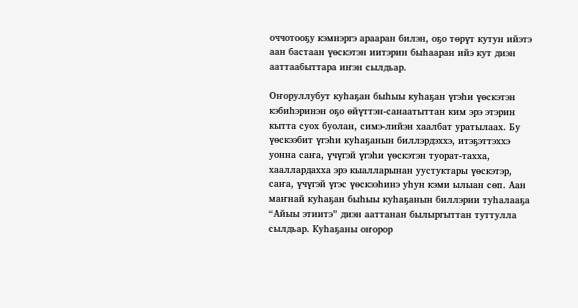оччотооҕу кэмнэргэ арааран билэн, оҕо төрүт кутун ийэтэ аан бастаан үөскэтэн иитэрин быһааран ийэ кут диэн ааттаабыттара иҥэн сылдьар.

Оҥоруллубут куһаҕан быһыы куһаҕан үгэһи үөскэтэн кэбиһэринэн оҕо өйүттэн-санаатыттан ким эрэ этэрин кытта суох буолан, симэ-лийэн хаалбат уратылаах. Бу үөскээбит үгэһи куһаҕанын биллэрдэххэ, итэҕэттэххэ уонна саҥа, үчүгэй үгэһи үөскэтэн туорат-тахха, хааллардахха эрэ кыалларынан уустуктары үөскэтэр, саҥа, үчүгэй үгэс үөскээһинэ уһун кэми ылыан сөп. Аан маҥнай куһаҕан быһыы куһаҕанын биллэрии туһалааҕа “Айыы этиитэ” диэн ааттанан былыргыттан туттулла сылдьар. Куһаҕаны оҥорор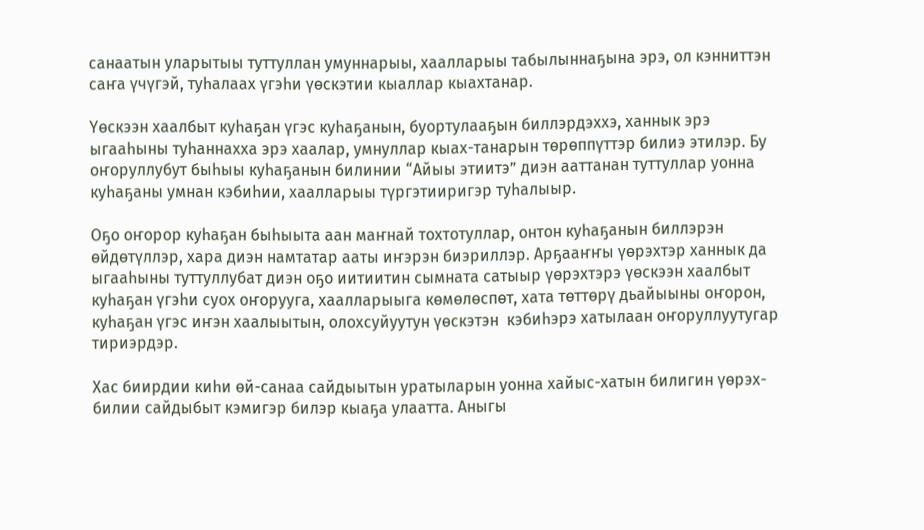санаатын уларытыы туттуллан умуннарыы, хаалларыы табылыннаҕына эрэ, ол кэнниттэн саҥа үчүгэй, туһалаах үгэһи үөскэтии кыаллар кыахтанар.

Үөскээн хаалбыт куһаҕан үгэс куһаҕанын, буортулааҕын биллэрдэххэ, ханнык эрэ ыгааһыны туһаннахха эрэ хаалар, умнуллар кыах-танарын төрөппүттэр билиэ этилэр. Бу оҥоруллубут быһыы куһаҕанын билинии “Айыы этиитэ” диэн ааттанан туттуллар уонна куһаҕаны умнан кэбиһии, хаалларыы түргэтииригэр туһалыыр.

Оҕо оҥорор куһаҕан быһыыта аан маҥнай тохтотуллар, онтон куһаҕанын биллэрэн өйдөтүллэр, хара диэн намтатар ааты иҥэрэн биэриллэр. Арҕааҥҥы үөрэхтэр ханнык да ыгааһыны туттуллубат диэн оҕо иитиитин сымната сатыыр үөрэхтэрэ үөскээн хаалбыт куһаҕан үгэһи суох оҥорууга, хаалларыыга көмөлөспөт, хата төттөрү дьайыыны оҥорон, куһаҕан үгэс иҥэн хаалыытын, олохсуйуутун үөскэтэн  кэбиһэрэ хатылаан оҥоруллуутугар тириэрдэр.

Хас биирдии киһи өй-санаа сайдыытын уратыларын уонна хайыс-хатын билигин үөрэх-билии сайдыбыт кэмигэр билэр кыаҕа улаатта. Аныгы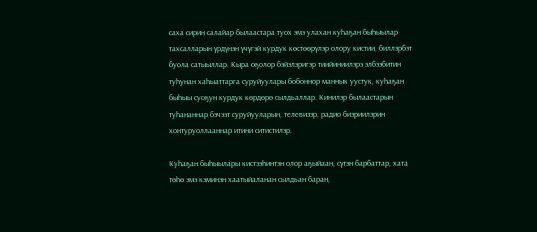саха сирин салайар былаастара туох эмэ улахан куһаҕан быһыылар тахсалларын үрдүнэн үчүгэй курдук көстөөрүлэр олору кистии, биллэрбэт буола сатыыллар. Кыра оҕолор бэйэлэригэр тиийиниилэрэ элбээбитин туһунан хаһыаттарга суруйуулары бобоннор маннык уустук, куһаҕан быһыы суоҕун курдук көрдөрө сылдьаллар. Кинилэр былаастарын туһананнар бэчээт суруйууларын, телевизэр, радио биэриилэрин хонтуруоллааннар итини ситистилэр.

Куһаҕан быһыылары кистээһинтэн олор аҕыйаан, сүтэн барбаттар, хата төһө эмэ кэминэн хаатыйаланан сылдьан баран,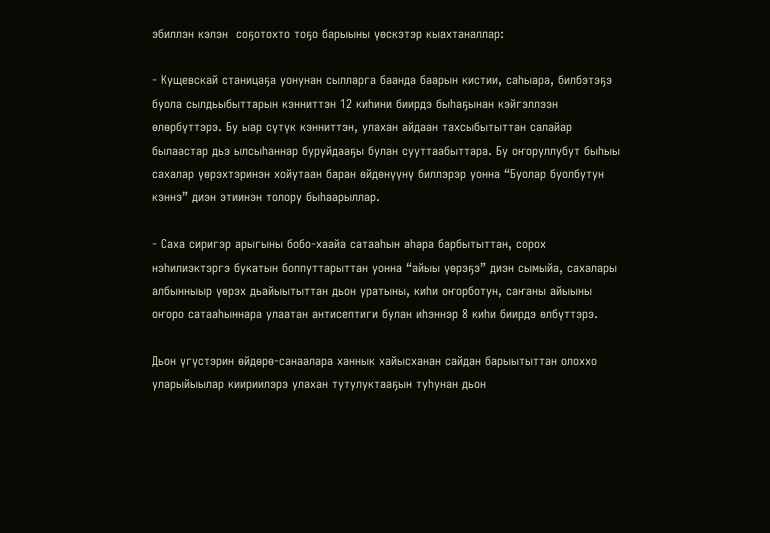эбиллэн кэлэн  соҕотохто тоҕо барыыны үөскэтэр кыахтаналлар:

- Кущевскай станицаҕа уонунан сылларга баанда баарын кистии, саһыара, билбэтэҕэ буола сылдьыбыттарын кэнниттэн 12 киһини биирдэ быһаҕынан кэйгэллээн өлөрбүттэрэ. Бу ыар сүтүк кэнниттэн, улахан айдаан тахсыбытыттан салайар былаастар дьэ ылсыһаннар буруйдааҕы булан сууттаабыттара. Бу оҥоруллубут быһыы сахалар үөрэхтэринэн хойутаан баран өйдөнүүнү биллэрэр уонна “Буолар буолбутун кэннэ” диэн этиинэн толору быһаарыллар.

- Саха сиригэр арыгыны бобо-хаайа сатааһын аһара барбытыттан, сорох нэһилиэктэргэ букатын боппуттарыттан уонна “айыы үөрэҕэ” диэн сымыйа, сахалары албынныыр үөрэх дьайыытыттан дьон уратыны, киһи оҥорботун, саҥаны айыыны оҥоро сатааһыннара улаатан антисептиги булан иһэннэр 8 киһи биирдэ өлбүттэрэ.

Дьон үгүстэрин өйдөрө-санаалара ханнык хайысханан сайдан барыытыттан олоххо уларыйыылар киириилэрэ улахан тутулуктааҕын туһунан дьон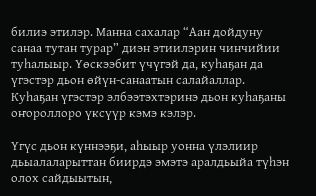билиэ этилэр. Манна сахалар “Аан дойдуну санаа тутан турар” диэн этиилэрин чинчийии туһалыыр. Үөскээбит үчүгэй да, куһаҕан да үгэстэр дьон өйүн-санаатын салайаллар. Куһаҕан үгэстэр элбээтэхтэринэ дьон куһаҕаны оҥороллоро үксүүр кэмэ кэлэр.

Үгүс дьон күннээҕи, аһыыр уонна үлэлиир дьыалаларыттан биирдэ эмэтэ аралдьыйа түһэн олох сайдыытын,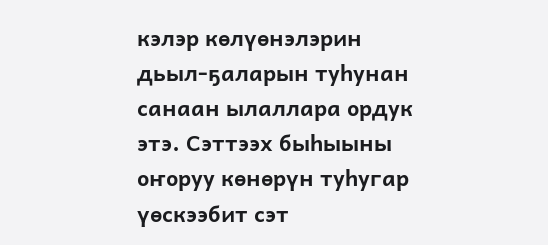кэлэр көлүөнэлэрин дьыл-ҕаларын туһунан санаан ылаллара ордук этэ. Сэттээх быһыыны оҥоруу көнөрүн туһугар үөскээбит сэт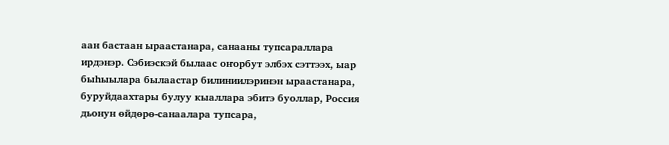аан бастаан ыраастанара, санааны тупсараллара ирдэнэр. Сэбиэскэй былаас оҥорбут элбэх сэттээх, ыар быһыылара былаастар билиниилэринэн ыраастанара, буруйдаахтары булуу кыаллара эбитэ буоллар, Россия дьонун өйдөрө-санаалара тупсара,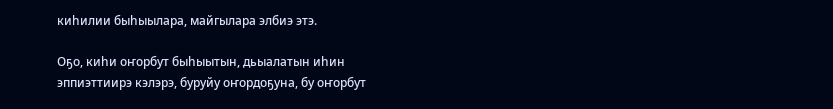киһилии быһыылара, майгылара элбиэ этэ.

Оҕо, киһи оҥорбут быһыытын, дьыалатын иһин эппиэттиирэ кэлэрэ, буруйу оҥордоҕуна, бу оҥорбут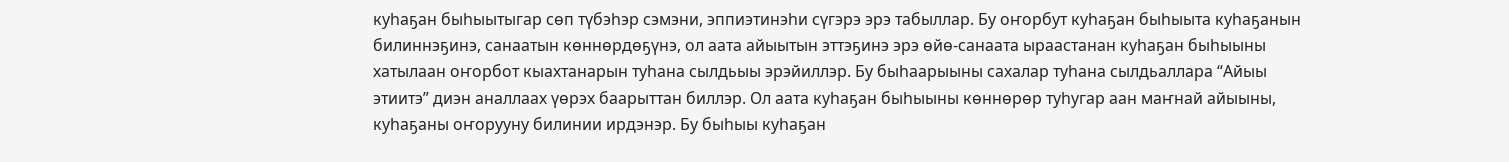куһаҕан быһыытыгар сөп түбэһэр сэмэни, эппиэтинэһи сүгэрэ эрэ табыллар. Бу оҥорбут куһаҕан быһыыта куһаҕанын билиннэҕинэ, санаатын көннөрдөҕүнэ, ол аата айыытын эттэҕинэ эрэ өйө-санаата ыраастанан куһаҕан быһыыны хатылаан оҥорбот кыахтанарын туһана сылдьыы эрэйиллэр. Бу быһаарыыны сахалар туһана сылдьаллара “Айыы этиитэ” диэн аналлаах үөрэх баарыттан биллэр. Ол аата куһаҕан быһыыны көннөрөр туһугар аан маҥнай айыыны, куһаҕаны оҥорууну билинии ирдэнэр. Бу быһыы куһаҕан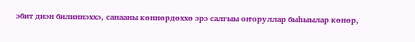эбит диэн билиннэххэ, санааны көннөрдөххө эрэ салгыы оҥоруллар быһыылар көнөр,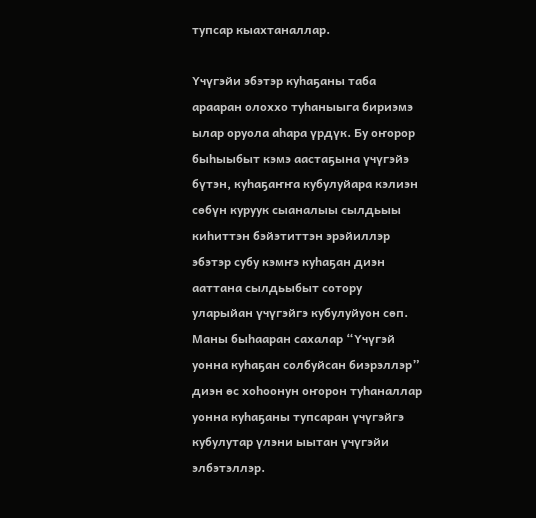тупсар кыахтаналлар.

Үчүгэйи эбэтэр куһаҕаны таба арааран олоххо туһаныыга бириэмэ ылар оруола аһара үрдүк. Бу оҥорор быһыыбыт кэмэ аастаҕына үчүгэйэ бүтэн, куһаҕаҥҥа кубулуйара кэлиэн сөбүн куруук сыаналыы сылдьыы киһиттэн бэйэтиттэн эрэйиллэр эбэтэр субу кэмҥэ куһаҕан диэн ааттана сылдьыбыт сотору уларыйан үчүгэйгэ кубулуйуон сөп. Маны быһааран сахалар “Үчүгэй уонна куһаҕан солбуйсан биэрэллэр” диэн өс хоһоонун оҥорон туһаналлар уонна куһаҕаны тупсаран үчүгэйгэ кубулутар үлэни ыытан үчүгэйи элбэтэллэр.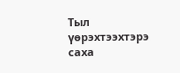Тыл үөрэхтээхтэрэ саха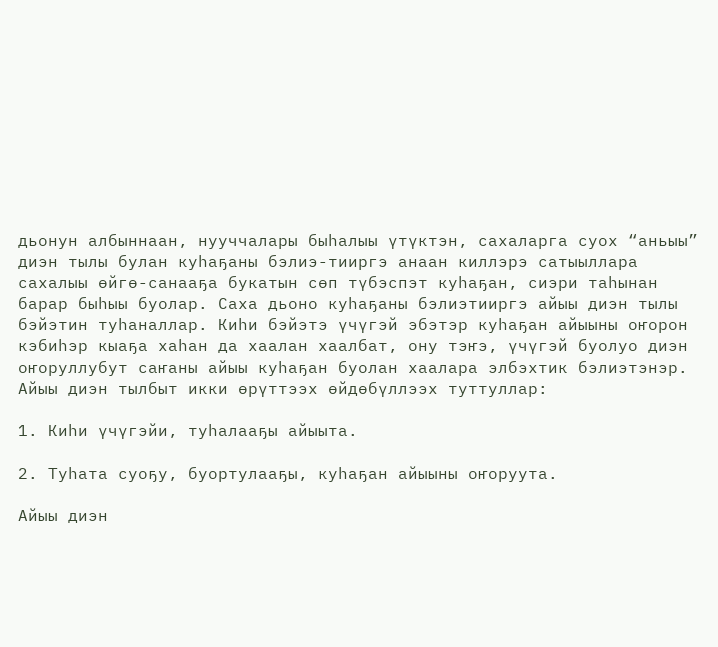дьонун албыннаан, нууччалары быһалыы үтүктэн, сахаларга суох “аньыы” диэн тылы булан куһаҕаны бэлиэ-тииргэ анаан киллэрэ сатыыллара сахалыы өйгө-санааҕа букатын сөп түбэспэт куһаҕан, сиэри таһынан барар быһыы буолар. Саха дьоно куһаҕаны бэлиэтииргэ айыы диэн тылы бэйэтин туһаналлар. Киһи бэйэтэ үчүгэй эбэтэр куһаҕан айыыны оҥорон кэбиһэр кыаҕа хаһан да хаалан хаалбат, ону тэҥэ, үчүгэй буолуо диэн оҥоруллубут саҥаны айыы куһаҕан буолан хаалара элбэхтик бэлиэтэнэр. Айыы диэн тылбыт икки өрүттээх өйдөбүллээх туттуллар:

1. Киһи үчүгэйи, туһалааҕы айыыта.

2. Туһата суоҕу, буортулааҕы, куһаҕан айыыны оҥоруута.

Айыы диэн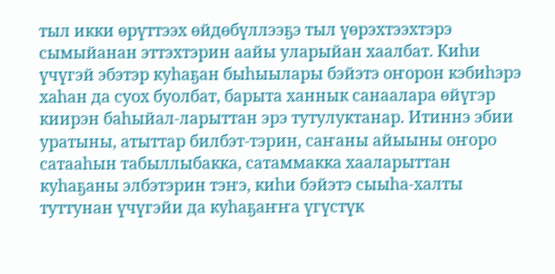тыл икки өрүттээх өйдөбүллээҕэ тыл үөрэхтээхтэрэ сымыйанан эттэхтэрин аайы уларыйан хаалбат. Киһи үчүгэй эбэтэр куһаҕан быһыылары бэйэтэ оҥорон кэбиһэрэ хаһан да суох буолбат, барыта ханнык санаалара өйүгэр киирэн баһыйал-ларыттан эрэ тутулуктанар. Итиннэ эбии уратыны, атыттар билбэт-тэрин, саҥаны айыыны оҥоро сатааһын табыллыбакка, сатаммакка хааларыттан куһаҕаны элбэтэрин тэҥэ, киһи бэйэтэ сыыһа-халты туттунан үчүгэйи да куһаҕаҥҥа үгүстүк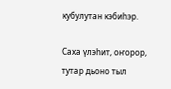кубулутан кэбиһэр.

Саха үлэһит, оҥорор, тутар дьоно тыл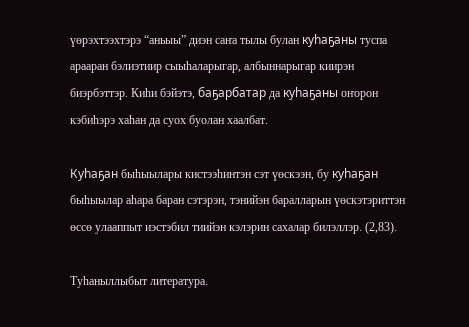үөрэхтээхтэрэ “аньыы” диэн саҥа тылы булан куһаҕаны туспа арааран бэлиэтиир сыыһаларыгар, албыннарыгар киирэн биэрбэттэр. Киһи бэйэтэ, баҕарбатар да куһаҕаны оҥорон кэбиһэрэ хаһан да суох буолан хаалбат.

Куһаҕан быһыылары кистээһинтэн сэт үөскээн, бу куһаҕан быһыылар аһара баран сэтэрэн, тэнийэн баралларын үөскэтэриттэн өссө улааппыт иэстэбил тиийэн кэлэрин сахалар билэллэр. (2,83).

Туһаныллыбыт литература.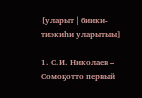[уларыт | биики-тиэкиһи уларытыы]

1. С.И. Николаев – Сомоҕотто первый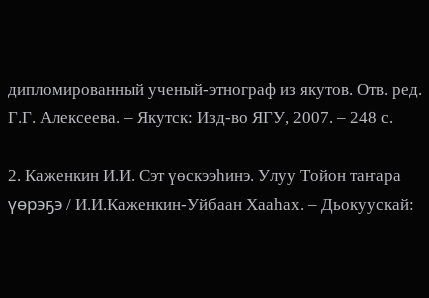дипломированный ученый-этнограф из якутов. Отв. ред. Г.Г. Алексеева. – Якутск: Изд-во ЯГУ, 2007. – 248 с.

2. Каженкин И.И. Сэт үөскээһинэ. Улуу Тойон таҥара үөрэҕэ / И.И.Каженкин-Уйбаан Хааһах. – Дьокуускай: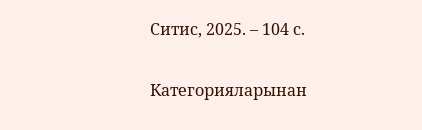Ситис, 2025. – 104 с.

Категорияларынан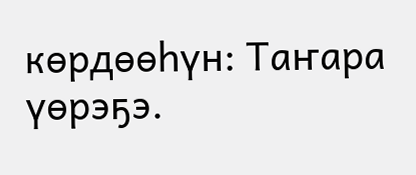көрдөөһүн: Таҥара үөрэҕэ.